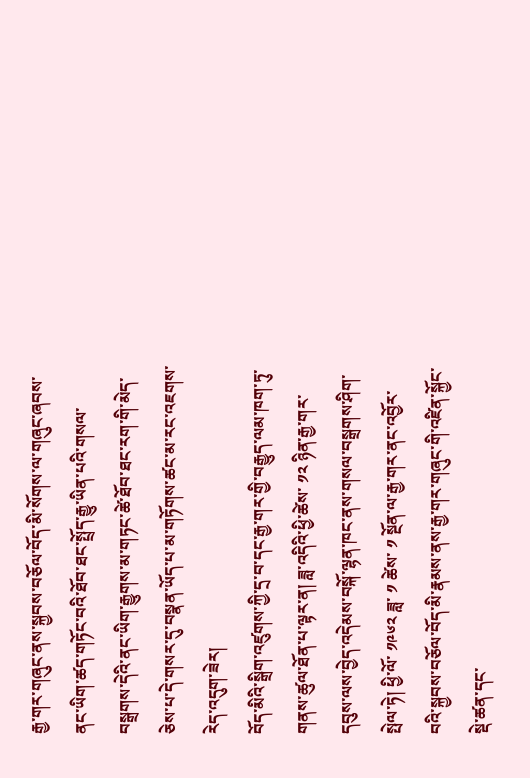རྒྱ་གར་གཞུང་ནས་སྐྱབས་བཅོལ་བོད་མི་སོགས་ལ་གཞུང་ཞབས་ནང་ཡིག་ཚད་གཏོང་བའི་ཐོབ་ཐང་སྤྲོད་རྒྱུ་ཡིན་པའི་གསལ་བསྒྲགས་དེའི་ནང་ཡིག་རྒྱུགས་མ་གཏང་ཚེ་ཐོབ་ཐང་རག་གི་མེད་ཅེས་པ་དེ་གསར་དུ་བསྣན་ཡོད་པ་མ་གཏོགས་ཚང་མ་རང་འཇགས་རེད་འདུག་ཟེར།
བོད་མིའི་སྒྲིག་འཛུགས་ཀྱི་དྲ་བ་དང་རྒྱ་གར་གྱི་བརྒྱུད་ལམ་ཁག་ཏུ་གནས་ཚུལ་ཐོན་པ་ལྟར་ན། ཟླ་འདིའི་ཕྱི་ཚེས་ ༡༢ ཉིན་རྒྱ་གར་དབུས་ལས་བྱེད་འདེམས་བསྐོ་ལྷན་ཁང་ནས་གསལ་བསྒྲགས་ཤིག་སྤེལ་ཏེ། ཕྱི་ལོ་ ༡༩༦༢ ཟླ་ ༡ ཚེས་ ༡ སྔོན་ལ་རྒྱ་གར་ནང་འབྱོར་བའི་སྐྱབས་བཅོལ་བོད་མི་རྣམས་ནས་རྒྱ་གར་གཞུང་གི་འཛིན་སྐྱོང་སྡེ་ཚན་དང་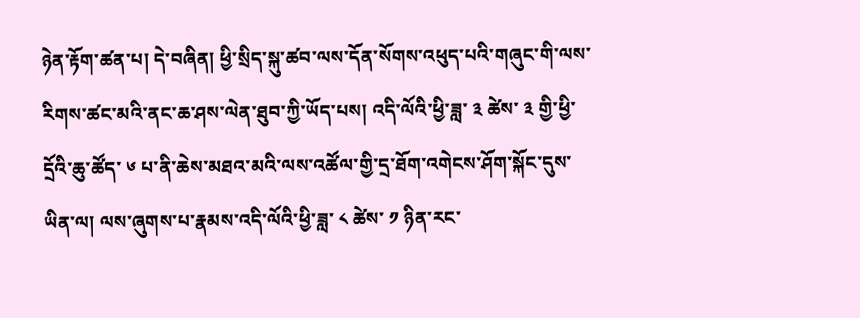ཉེན་རྟོག་ཚན་པ། དེ་བཞིན། ཕྱི་སྲིད་སྐུ་ཚབ་ལས་དོན་སོགས་འཕུད་པའི་གཞུང་གི་ལས་རིགས་ཚང་མའི་ནང་ཆ་ཤས་ལེན་ཐུབ་ཀྱི་ཡོད་པས། འདི་ལོའི་ཕྱི་ཟླ་ ༣ ཚེས་ ༣ གྱི་ཕྱི་དྲོའི་ཆུ་ཚོད་ ༦ པ་ནི་ཆེས་མཐའ་མའི་ལས་འཚོལ་གྱི་དྲ་ཐོག་འགེངས་ཤོག་སྐོང་དུས་ཡིན་ལ། ལས་ཞུགས་པ་རྣམས་འདི་ལོའི་ཕྱི་ཟླ་ ༨ ཚེས་ ༡ ཉིན་རང་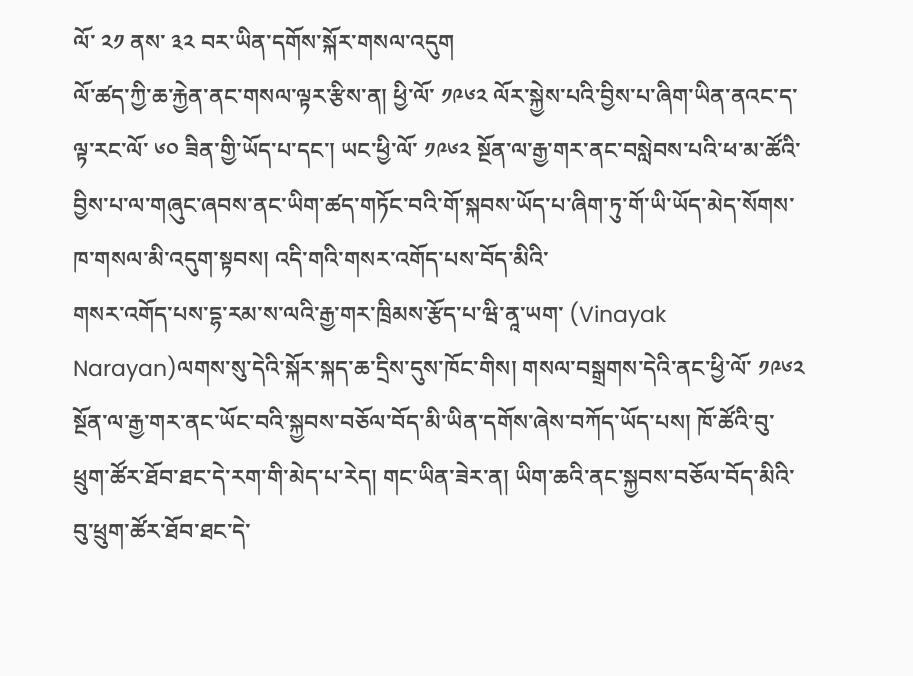ལོ་ ༢༡ ནས་ ༣༢ བར་ཡིན་དགོས་སྐོར་གསལ་འདུག
ལོ་ཚད་ཀྱི་ཆ་རྐྱེན་ནང་གསལ་ལྟར་རྩིས་ན། ཕྱི་ལོ་ ༡༩༦༢ ལོར་སྐྱེས་པའི་བྱིས་པ་ཞིག་ཡིན་ནའང་ད་ལྟ་རང་ལོ་ ༦༠ ཟིན་གྱི་ཡོད་པ་དང་། ཡང་ཕྱི་ལོ་ ༡༩༦༢ སྔོན་ལ་རྒྱ་གར་ནང་བསླེབས་པའི་ཕ་མ་ཚོའི་བྱིས་པ་ལ་གཞུང་ཞབས་ནང་ཡིག་ཚད་གཏོང་བའི་གོ་སྐབས་ཡོད་པ་ཞིག་ཏུ་གོ་ཡི་ཡོད་མེད་སོགས་ཁ་གསལ་མི་འདུག་སྟབས། འདི་གའི་གསར་འགོད་པས་བོད་མིའི་
གསར་འགོད་པས་དྷ་རམ་ས་ལའི་རྒྱ་གར་ཁྲིམས་རྩོད་པ་ཝི་ནཱ་ཡག་ (Vinayak Narayan)ལགས་སུ་དེའི་སྐོར་སྐད་ཆ་དྲིས་དུས་ཁོང་གིས། གསལ་བསྒྲགས་དེའི་ནང་ཕྱི་ལོ་ ༡༩༦༢ སྔོན་ལ་རྒྱ་གར་ནང་ཡོང་བའི་སྐྱབས་བཅོལ་བོད་མི་ཡིན་དགོས་ཞེས་བཀོད་ཡོད་པས། ཁོ་ཚོའི་བུ་ཕྲུག་ཚོར་ཐོབ་ཐང་དེ་རག་གི་མེད་པ་རེད། གང་ཡིན་ཟེར་ན། ཡིག་ཆའི་ནང་སྐྱབས་བཅོལ་བོད་མིའི་བུ་ཕྲུག་ཚོར་ཐོབ་ཐང་དེ་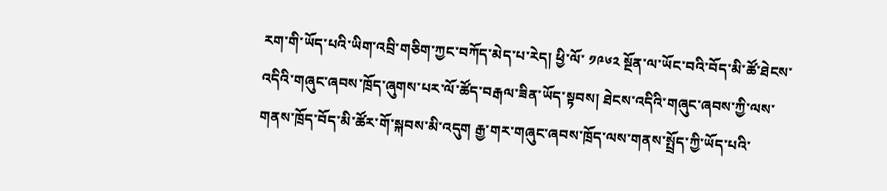རག་གི་ཡོད་པའི་ཡིག་འབྲི་གཅིག་ཀྱང་བཀོད་མེད་པ་རེད། ཕྱི་ལོ་ ༡༩༦༢ སྔོན་ལ་ཡོང་བའི་བོད་མི་ཚོ་ཐེངས་འདིའི་གཞུང་ཞབས་ཁྲོད་ཞུགས་པར་ལོ་ཚོད་བརྒལ་ཟིན་ཡོད་སྟབས། ཐེངས་འདིའི་གཞུང་ཞབས་ཀྱི་ལས་གནས་ཁྲོད་བོད་མི་ཚོར་གོ་སྐབས་མི་འདུག རྒྱ་གར་གཞུང་ཞབས་ཁྲོད་ལས་གནས་སྤྲོད་ཀྱི་ཡོད་པའི་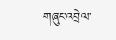གཞུང་འབྲེལ་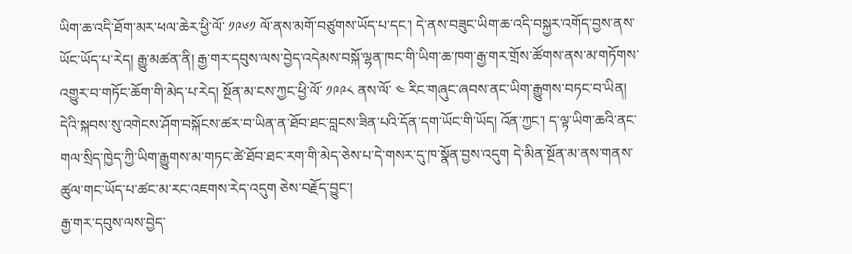ཡིག་ཆ་འདི་ཐོག་མར་ཕལ་ཆེར་ཕྱི་ལོ་ ༡༩༦༡ ལོ་ནས་མགོ་བཙུགས་ཡོད་པ་དང་། དེ་ནས་བཟུང་ཡིག་ཆ་འདི་བསྐྱར་འགོད་བྱས་ནས་ཡོང་ཡོད་པ་རེད། རྒྱུ་མཚན་ནི། རྒྱ་གར་དབུས་ལས་བྱེད་འདེམས་བསྐོ་ལྷན་ཁང་གི་ཡིག་ཆ་ཁག་རྒྱ་གར་གྲོས་ཚོགས་ནས་མ་གཏོགས་འགྱུར་བ་གཏོང་ཆོག་གི་མེད་པ་རེད། སྔོན་མ་ངས་ཀྱང་ཕྱི་ལོ་ ༡༩༩༨ ནས་ལོ་ ༤ རིང་གཞུང་ཞབས་ནང་ཡིག་རྒྱུགས་བཏང་བ་ཡིན། དེའི་སྐབས་སུ་འགེངས་ཤོག་བསྐོངས་ཚར་བ་ཡིན་ན་ཐོབ་ཐང་བླངས་ཟིན་པའི་དོན་དག་ཡོང་གི་ཡོད། འོན་ཀྱང་། ད་ལྟ་ཡིག་ཆའི་ནང་གལ་སྲིད་ཁྱེད་ཀྱི་ཡིག་རྒྱུགས་མ་གཏང་ཚེ་ཐོབ་ཐང་རག་གི་མེད་ཅེས་པ་དེ་གསར་དུ་ཁ་སྣོན་བྱས་འདུག དེ་མིན་སྔོན་མ་ནས་གནས་ཚུལ་གང་ཡོད་པ་ཚང་མ་རང་འཇགས་རེད་འདུག ཅེས་བརྗོད་བྱུང་།
རྒྱ་གར་དབུས་ལས་བྱེད་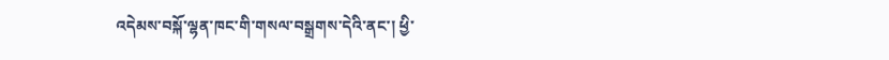འདེམས་བསྐོ་ལྷན་ཁང་གི་གསལ་བསྒྲགས་དེའི་ནང་། ཕྱི་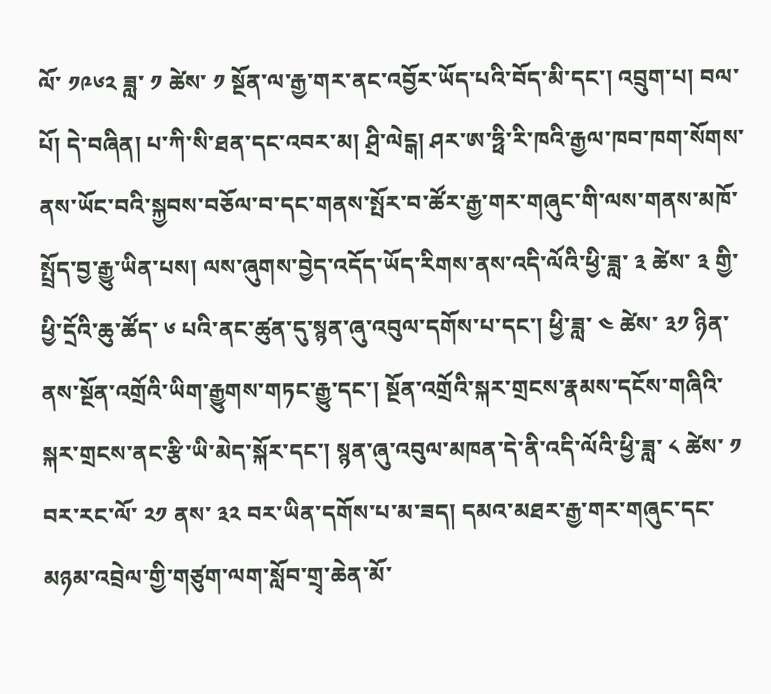ལོ་ ༡༩༦༢ ཟླ་ ༡ ཚེས་ ༡ སྔོན་ལ་རྒྱ་གར་ནང་འབྱོར་ཡོད་པའི་བོད་མི་དང་། འབྲུག་པ། བལ་པོ། དེ་བཞིན། པ་ཀི་སི་ཐན་དང་འབར་མ། ཤྲི་ལེངྒ། ཤར་ཨ་ཧྥི་རི་ཁའི་རྒྱལ་ཁབ་ཁག་སོགས་ནས་ཡོང་བའི་སྐྱབས་བཅོལ་བ་དང་གནས་སྤོར་བ་ཚོར་རྒྱ་གར་གཞུང་གི་ལས་གནས་མཁོ་སྤྲོད་བྱ་རྒྱུ་ཡིན་པས། ལས་ཞུགས་བྱེད་འདོད་ཡོད་རིགས་ནས་འདི་ལོའི་ཕྱི་ཟླ་ ༣ ཚེས་ ༣ གྱི་ཕྱི་དྲོའི་ཆུ་ཚོད་ ༦ པའི་ནང་ཚུན་དུ་སྙན་ཞུ་འབུལ་དགོས་པ་དང་། ཕྱི་ཟླ་ ༤ ཚེས་ ༣༡ ཉིན་ནས་སྔོན་འགྲོའི་ཡིག་རྒྱུགས་གཏང་རྒྱུ་དང་། སྔོན་འགྲོའི་སྐར་གྲངས་རྣམས་དངོས་གཞིའི་སྐར་གྲངས་ནང་རྩི་ཡི་མེད་སྐོར་དང་། སྙན་ཞུ་འབུལ་མཁན་དེ་ནི་འདི་ལོའི་ཕྱི་ཟླ་ ༨ ཚེས་ ༡ བར་རང་ལོ་ ༢༡ ནས་ ༣༢ བར་ཡིན་དགོས་པ་མ་ཟད། དམའ་མཐར་རྒྱ་གར་གཞུང་དང་མཉམ་འབྲེལ་གྱི་གཙུག་ལག་སློབ་གྲྭ་ཆེན་མོ་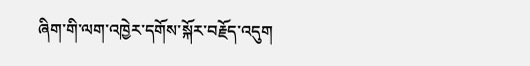ཞིག་གི་ལག་འཁྱེར་དགོས་སྐོར་བརྗོད་འདུག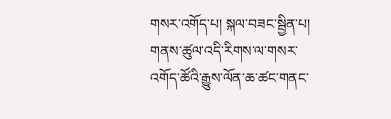གསར་འགོད་པ། སྐལ་བཟང་སྦྱིན་པ།
གནས་ཚུལ་འདི་རིགས་ལ་གསར་འགོད་ཚོའི་རྒྱུས་ལོན་ཆ་ཚང་གནང་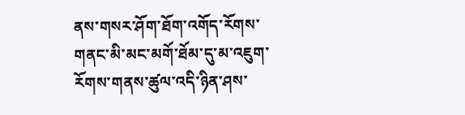ནས་གསར་ཤོག་ཐོག་འགོད་རོགས་གནང་མི་མང་མགོ་ཐོམ་དུ་མ་འཇུག་རོགས་གནས་ཚུལ་འདི་ཉིན་ཤས་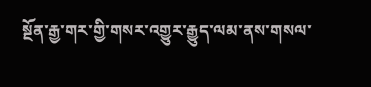སྔོན་རྒྱ་གར་གྱི་གསར་འགྱུར་རྒྱུད་ལམ་ནས་གསལ་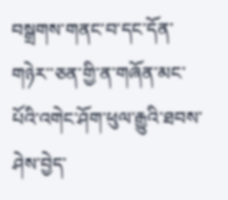བསྒྲགས་གནང་བ་དང་དོན་གཉེར་་ཅན་གྱི་ན་གཞོན་མང་པོའི་འགེང་ཤོག་ཕུལ་རྒྱུའི་ཐབས་ཤེས་བྱེད་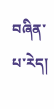བཞིན་པ་རེད།